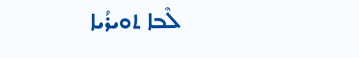ܠܶܒܐ ܬܘܝܪܳܝܐ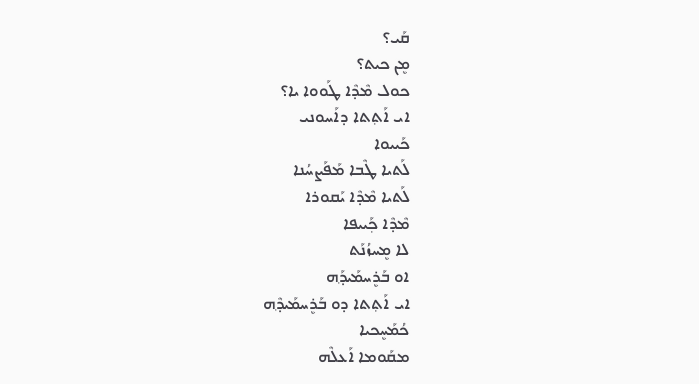ܩܰܝ؟
ܡܷܢ ܟܝܬ؟
ܟܘܠ ܡܶܕܶܐ ܛܰܘܘܐ ܝܐ؟
ܐܝ ܐܰܬ݂ܬܐ ܕܐܰܚܘܢܝ
ܟܰܝܝܘܐ
ܠܰܬܝܐ ܛܶܒܐ ܡܰܦܰܨܚܳܢܐ
ܠܰܬܝܐ ܡܶܕܶܐ ܝܰܩܘܪܐ
ܡܶܕܶܐ ܟ݂ܰܝܝܦܐ
ܠܐ ܡܷܚܙܳܢܰܬ
ܐܘ ܒܰܪܷܚܡܰܝܕ݂ܰܗ
ܐܝ ܐܰܬ݂ܬܐ ܕܘ ܒܰܪܷܚܡܰܝܕ݂ܶܗ
ܟܳܡܰܚܷܟܝܐ
ܡܩܰܘܡܐ ܐܰܥܠܶܗ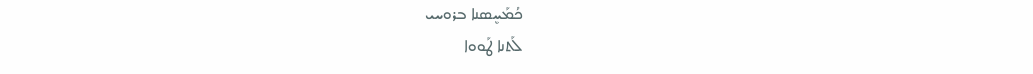ܟܳܡܰܚܷܣܢܐ ܒܪܘܚܝ
ܠܰܬܢܐ ܛܰܘܘܐ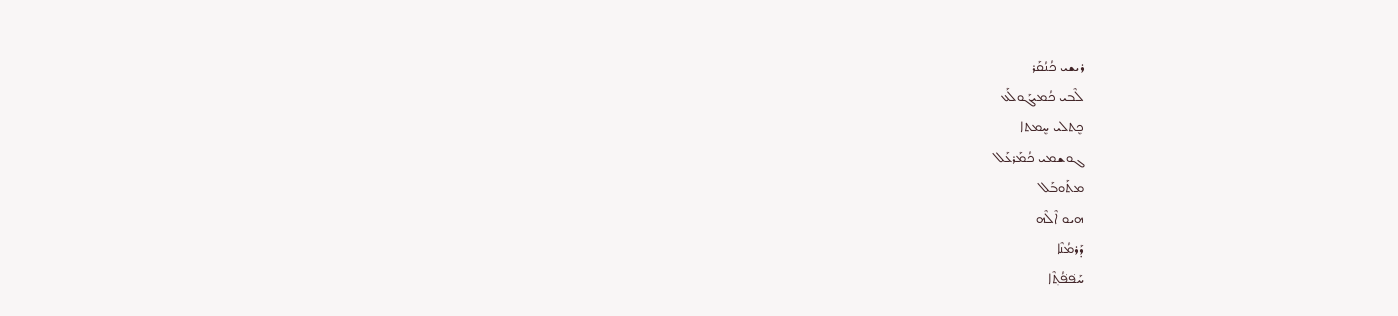ܪܝܫܝ ܟܳܢܳܩܰܪ
ܠܶܒܝ ܟܳܡܝܓܰܘܠܰܥ
ܟܷܬܠܝ ܚܷܡܬܐ
ܓܘܫܡܝ ܟܳܡܰܪܥܰܠ
ܡܬܰܘܒܰܠ
ܗܝܘ ܐܶܠܶܗ
ܕܰܪܡܳܢܶܐ
ܚܰܦ݁ܦ݁ܳܬ݂ܶܐ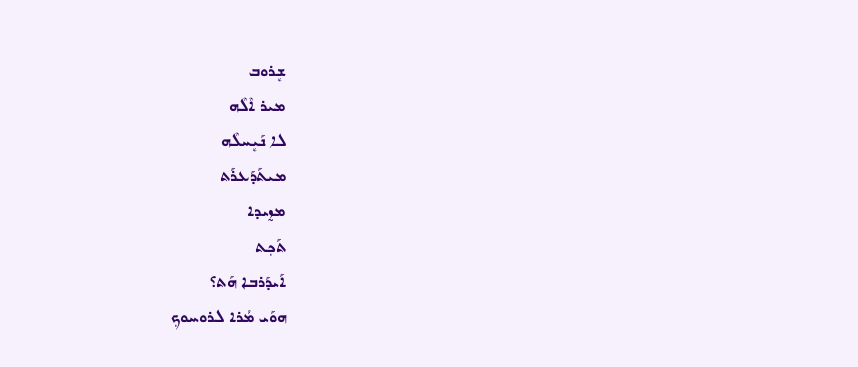ܫܷܪܘܒ
ܡܝܪ ܐܶܠܶܗ
ܠܐ ܢܰܝܷܚܠܶܗ
ܡܝܬܰܕܰܥܪܰܬ
ܡܙ̰ܝܕܐ
ܬܰܟ݂ܬ
ܐܰܝܕܰܪܒܐ ܗܰܬ؟
ܗܘܰܝ ܡܳܪܐ ܠܪܘܚܘܟ݂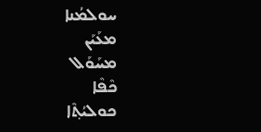ܚܘܠܡܳܢܐ
ܡܥܰܝܰܢ
ܡܚܰܘܰܠ
ܟܶܦܶܐ
ܟܘܠܝܳܬ݂ܶܐ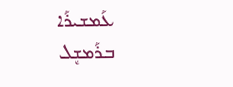ܥܰܡܫܝܪܰܐ
ܒܪܰܡܫܷܠ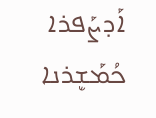ܐܰܕܨܰܦܪܐ
ܟܳܡܰܫܷܪܢܐ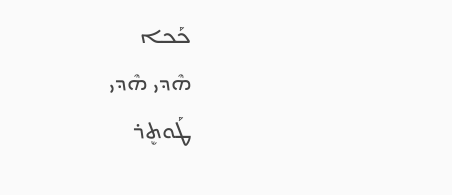ܟܰܟܐ
ܗܶܕܝ ܗܶܕܝ
ܛܰܘܬܷܪ